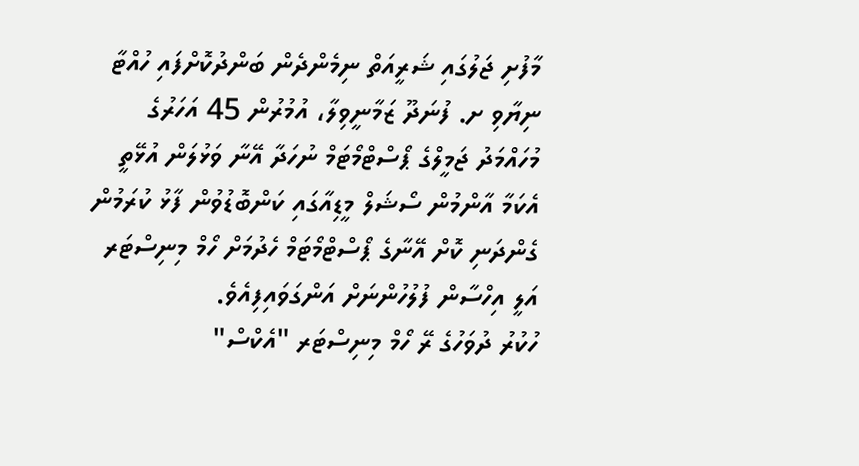މާފުށި ޖަލުގައި ޝަރީއަތް ނިމެންދެން ބަންދުކޮށްފައި ހުއްޓާ ނިޔާވި ށ. ފުނަދޫ ޒަމާނީވިލާ، އުމުރުން 45 އަހަރުގެ މުހައްމަދު ޖަމީލްގެ ޕޯސްޓްމޯޓަމް ނުހަދާ އޭނާ ވަޅުލަން އުޅޭތީ އެކަމާ އާންމުން ސޯޝަލް މީޑިއާގައި ކަންބޮޑުވުން ފާޅު ކުރަމުން ގެންދަނި ކޮށް އޭނާގެ ޕޯސްޓްމޯޓަމް ހެދުމަށް ހޯމް މިނިސްޓަރ އަލީ އިހްސާން ފުލުހުންނަށް އަންގަވައިފިއެވެ.
ހުކުރު ދުވަހުގެ ރޭ ހޯމް މިނިސްޓަރ "އެކްސް"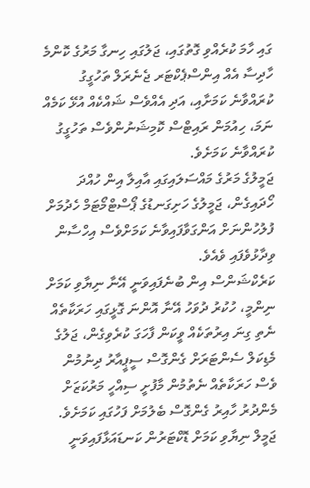ގައި ހާމަ ކުރެއްވި ގޮތުގައި، ޖަލުގައި ހިނގާ މަރުގެ ކޮންމެ ހާދިސާ އެއް އިންސްޕެކްޓަރ ޖެނެރަލް ތަހުގީގު ކުރައްވާނެ ކަމަށާއި، އަދި އެއްވެސް ޝައްކެއް އުޅޭ ކަމެއް ނަމަ، ހިއުމަން ރައިޓްސް ކޮމިޝަނުންވެސް ތަހުގީގު ކުރައްވާނެ ކަމަށެވެ.
ޖަމީލުގެ މަރުގެ މައްސަލައިގައި އާއިލާ އިން ހުއްދަ ހޯދައިގެން، ޖަމީލުގެ ހަށިގަނޑުގެ ޕޯސްޓްމޯޓަމް ހެދުމަށް ފުލުހުންނަށް އަންގަވާފައިވާނެ ކަމަށްވެސް އިހްސާން ވިދާޅުވެފައި ވެއެވެ.
ކަރެކްޝަންސް އިން ބުނެފައިވަނީ އޭނާ ނިޔާވި ކަމަށް ނިންމީ، ހުކުރު ދުވަހު އޭނާ އޮންނަ ގޮޅީގައި ހަރަކާތެއް ނެތި ގިނަ އިރުތަކެއް ވީކަން ފާހަގަ ކުރެވިގެން، ޖަލުގެ މެޑިކަލް ސެންޓަރަށް ގެންގޮސް ސީޕީއާރު ދިނުމުން ވެސް ހަރަކާތެއް ނެތުމުން މާފުށީ ސިއްހީ މަރުކަޒަށް މެންދުރު ހާއިރު ގެންގޮސް ބެލުމަށް ފަހުގައި ކަމަށެވެ.
ޖަމީލް ނިޔާވި ކަމަށް ޑޮކްޓަރުން ކަނޑައަޅާފައިވަނީ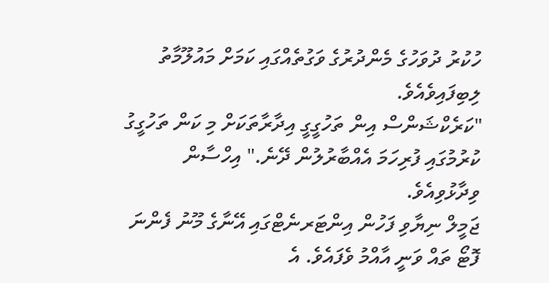ހުކުރު ދުވަހުގެ މެންދުރުގެ ވަގުތެއްގައި ކަމަށް މައުލޫމާތު ލިބިފައިވެއެވެ.
"ކަރެކްޝަންސް އިން ތަހުގީގީ އިދާރާތަކަށް މި ކަން ތަހުގީގު ކުރުމުގައި ފުރިހަމަ އެއްބާރުލުން ދޭނެ." އިހްސާން ވިދާޅުވިއެވެ.
ޖަމީލް ނިޔާވި ފަހުން އިންޓަރނެޓްގައި އޭނާގެ މޫނު ފެންނަ ފޮޓޯ ތައް ވަނީ އާއްމު ވެފައެވެ. އެ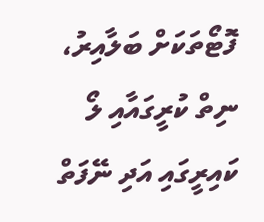ފޮޓޯތަކަށް ބަލާއިރު، ނިތް ކުރީގައާއި ލޯ ކައިރީގައި އަދި ނޭފަތް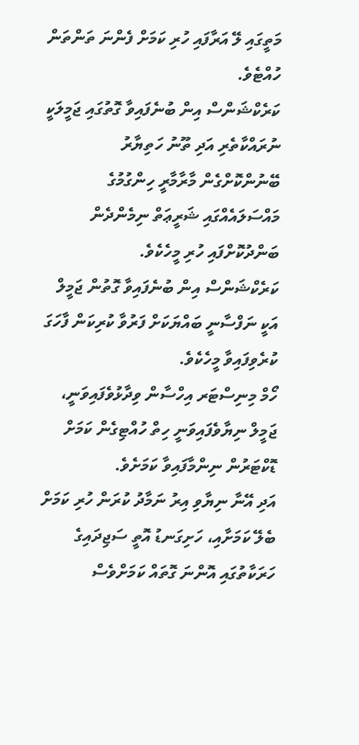މަތީގައި ލޭ އަރާފައި ހުރި ކަމަށް ފެންނަ ތަންތަން ހުއްޓެވެ.
ކަރެކްޝަންސް އިން ބުނެފައިވާ ގޮތުގައި ޖަމީލަކީ ނުރައްކާތެރި އަދި ތޫނު ހަތިޔާރު ބޭނުންކޮށްގެން މާރާމާރީ ހިންގުމުގެ މައްސަލައެއްގައި ޝަރީޢަތް ނިމެންދެން ބަންދުކޮށްފައި ހުރި މީހެކެވެ.
ކަރެކްޝަންސް އިން ބުނެފައިވާ ގޮތުން ޖަމީލް އަކީ ނަފްސާނީ ބައްޔަކަށް ފަރުވާ ކުރިކަން ފާހަގަ ކުރެވިފައިވާ މީހެކެވެ.
ހޯމް މިނިސްޓަރ އިހްސާން ވިދާޅުވެފައިވަނީ، ޖަމީލް ނިޔާވެފައިވަނީ ހިތް ހުއްޓިގެން ކަމަށް ޑޮކްޓަރުން ނިންމާފައިވާ ކަމަށެވެ.
އަދި އޭނާ ނިޔާވި އިރު ނަމާދު ކުރަން ހުރި ކަމަށް ބެލޭ ކަމަށާއި، ހަށިގަނޑު އޮތީ ސަޖިދައިގެ ހަރަކާތުގައި އޮންނަ ގޮތައް ކަމަށްވެސް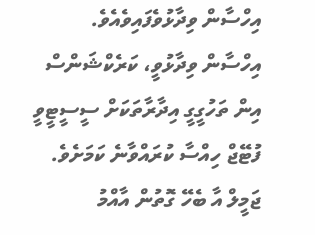އިހްސާން ވިދާޅުވެފައިވެއެވެ.
އިހްސާން ވިދާޅުވީ، ކަރެކްޝަންސް އިން ތަހުގީގީ އިދާރާތަކަށް ސީސީޓީވީ ފުޓޭޖް ހިއްސާ ކުރައްވާނެ ކަމަށެވެ.
ޖަމީލް އާ ބެހޭ ގޮތުން އާއްމު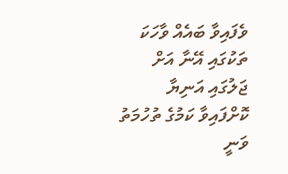ވެފައިވާ ބައެއް ވާހަކަ ތަކުގައި އޭނާ އަށް ޖަލުގައި އަނިޔާ ކޮށްފައިވާ ކަމުގެ ތުހުމަތު ވަނީ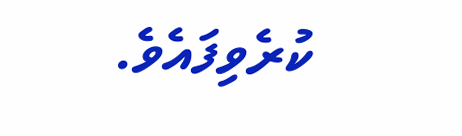ކުރެވިފައެވެ.